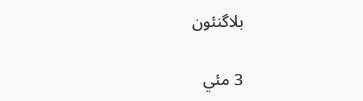بلاگنئون

3 مئي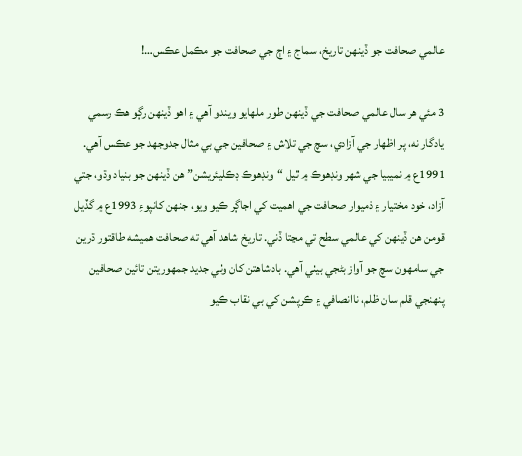عالمي صحافت جو ڏينهن تاريخ، سماج ۽ اڄ جي صحافت جو مڪمل عڪس…!

3 مئي هر سال عالمي صحافت جي ڏينهن طور ملهايو ويندو آهي ۽ اهو ڏينهن رڳو هڪ رسمي يادگار نه، پر اظهار جي آزادي، سچ جي تلاش ۽ صحافين جي بي مثال جدوجهد جو عڪس آهي. 1991ع ۾ نميبيا جي شهر ونڊهوڪ ۾ ٿيل “ونڊهوڪ ڊڪليئريشن” هن ڏينهن جو بنياد وڌو، جتي آزاد، خود مختيار ۽ ذميوار صحافت جي اهميت کي اجاڳر ڪيو ويو، جنهن کانپوءِ 1993ع ۾ گڏيل قومن هن ڏينهن کي عالمي سطح تي مڃتا ڏني. تاريخ شاهد آهي ته صحافت هميشه طاقتور ڌرين جي سامهون سچ جو آواز بڻجي بيٺي آهي. بادشاهتن کان وٺي جديد جمهوريتن تائين صحافين پنهنجي قلم سان ظلم، ناانصافي ۽ ڪرپشن کي بي نقاب ڪيو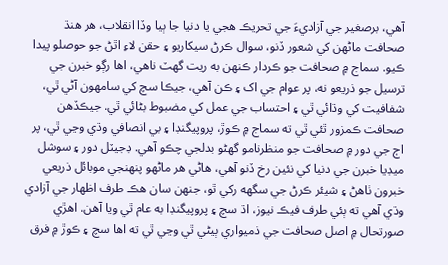آهي، برصغير جي آزاديءَ جي تحريڪ هجي يا دنيا جا ٻيا وڏا انقلاب، هر هنڌ صحافت ماڻهن کي شعور ڏنو، سوال ڪرڻ سيکاريو ۽ حقن لاءِ اٿڻ جو حوصلو پيدا ڪيو. سماج ۾ صحافت جو ڪردار ڪنهن به ريت گهٽ ناهي، اها رڳو خبرن جي ترسيل جو ذريعو نه، پر عوام جي اک ۽ ڪن آهي، جيڪا سچ کي سامهون آڻي ٿي، شفافيت کي وڌائي ٿي ۽ احتساب جي عمل کي مضبوط بڻائي ٿي. جيڪڏهن صحافت ڪمزور ٿئي ٿي ته سماج ۾ ڪوڙ، پروپيگنڊا ۽ بي انصافي وڌي وڃي ٿي، پر اڄ جي دور ۾ صحافت جو منظرنامو گهڻو بدلجي چڪو آهي. ڊجيٽل دور ۽ سوشل ميڊيا خبرن جي دنيا کي نئين رخ ڏنو آهي، هاڻي هر ماڻهو پنهنجي موبائل ذريعي خبرون ٺاهڻ ۽ شيئر ڪرڻ جي سگهه رکي ٿو، جنهن سان هڪ طرف اظهار جي آزادي وڌي آهي ته ٻئي طرف فيڪ نيوز، اڌ سچ ۽ پروپيگنڊا به عام ٿي ويا آهن. اهڙي صورتحال ۾ اصل صحافت جي ذميواري ٻيڻي ٿي وڃي ٿي ته اها سچ ۽ ڪوڙ ۾ فرق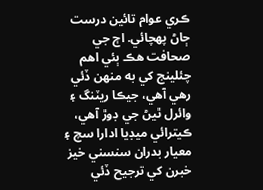ڪري عوام تائين درست ڄاڻ پهچائي. اڄ جي صحافت هڪ ٻئي اهم چئلينج کي به منهن ڏئي رهي آهي، جيڪا ريٽنگ ۽ وائرل ٿيڻ جي ڊوڙ آهي، ڪيترائي ميڊيا ادارا سچ ۽ معيار بدران سنسني خيز خبرن کي ترجيح ڏئي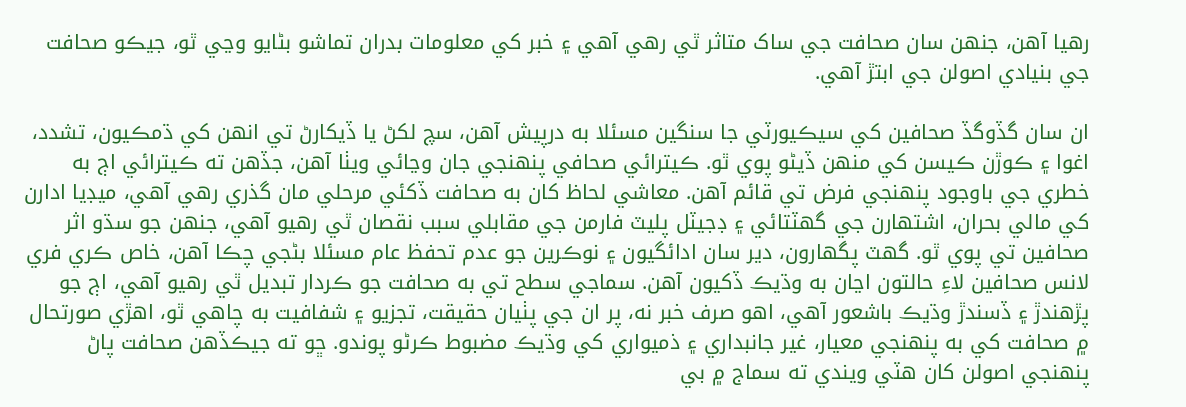رهيا آهن، جنهن سان صحافت جي ساک متاثر ٿي رهي آهي ۽ خبر کي معلومات بدران تماشو بڻايو وڃي ٿو، جيڪو صحافت جي بنيادي اصولن جي ابتڙ آهي.

ان سان گڏوگڏ صحافين کي سيڪيورٽي جا سنگين مسئلا به درپيش آهن، سچ لکڻ يا ڏيکارڻ تي انهن کي ڌمڪيون، تشدد، اغوا ۽ ڪوڙن ڪيسن کي منهن ڏيڻو پوي ٿو. ڪيترائي صحافي پنهنجي جان وڃائي ويٺا آهن، جڏهن ته ڪيترائي اڄ به خطري جي باوجود پنهنجي فرض تي قائم آهن. معاشي لحاظ کان به صحافت ڏکئي مرحلي مان گذري رهي آهي، ميڊيا ادارن کي مالي بحران، اشتهارن جي گهٽتائي ۽ ڊجيٽل پليٽ فارمن جي مقابلي سبب نقصان ٿي رهيو آهي، جنهن جو سڌو اثر صحافين تي پوي ٿو. گهٽ پگهارون، دير سان ادائگيون ۽ نوڪرين جو عدم تحفظ عام مسئلا بڻجي چڪا آهن، خاص ڪري فري لانس صحافين لاءِ حالتون اڃان به وڌيڪ ڏکيون آهن. سماجي سطح تي به صحافت جو ڪردار تبديل ٿي رهيو آهي، اڄ جو پڙهندڙ ۽ ڏسندڙ وڌيڪ باشعور آهي، اهو صرف خبر نه، پر ان جي پٺيان حقيقت، تجزيو ۽ شفافيت به چاهي ٿو، اهڙي صورتحال ۾ صحافت کي به پنهنجي معيار، غير جانبداري ۽ ذميواري کي وڌيڪ مضبوط ڪرڻو پوندو. ڇو ته جيڪڏهن صحافت پاڻ پنهنجي اصولن کان هٽي ويندي ته سماج ۾ بي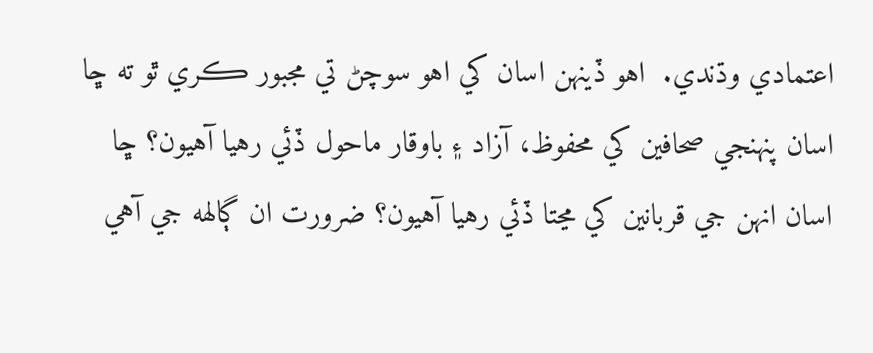اعتمادي وڌندي.  اهو ڏينهن اسان کي اهو سوچڻ تي مجبور ڪري ٿو ته ڇا اسان پنهنجي صحافين کي محفوظ، آزاد ۽ باوقار ماحول ڏئي رهيا آهيون؟ ڇا اسان انهن جي قربانين کي مڃتا ڏئي رهيا آهيون؟ ضرورت ان ڳالهه جي آهي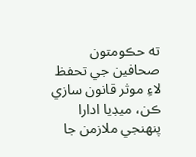ته حڪومتون صحافين جي تحفظ لاءِ موثر قانون سازي ڪن، ميڊيا ادارا پنهنجي ملازمن جا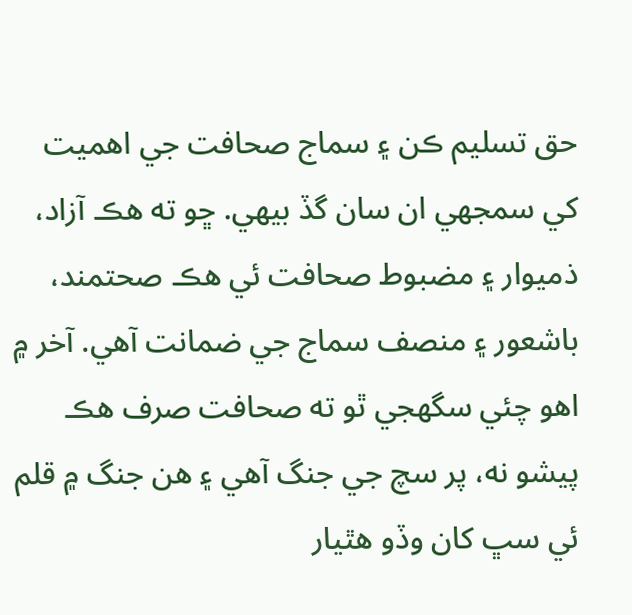حق تسليم ڪن ۽ سماج صحافت جي اهميت کي سمجهي ان سان گڏ بيهي. ڇو ته هڪ آزاد، ذميوار ۽ مضبوط صحافت ئي هڪ صحتمند، باشعور ۽ منصف سماج جي ضمانت آهي. آخر ۾ اهو چئي سگهجي ٿو ته صحافت صرف هڪ پيشو نه، پر سچ جي جنگ آهي ۽ هن جنگ ۾ قلم ئي سڀ کان وڏو هٿيار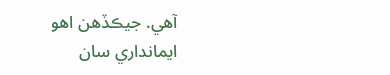آهي. جيڪڏهن اهو ايمانداري سان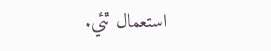استعمال ٿئي.